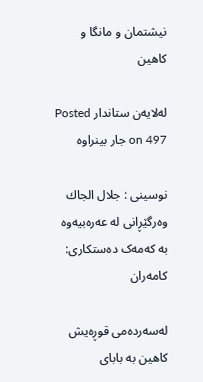نیشتمان و مانگا و کاھین

لەلایەن ستاندار Posted on 497 جار بینراوە

نوسینی : جلال الجاك
وەرگێڕانی لە عەرەبیەوە بە کەمەک دەستکاری: کامەران

لەسەردەمی قوڕەیش کاھین بە بابای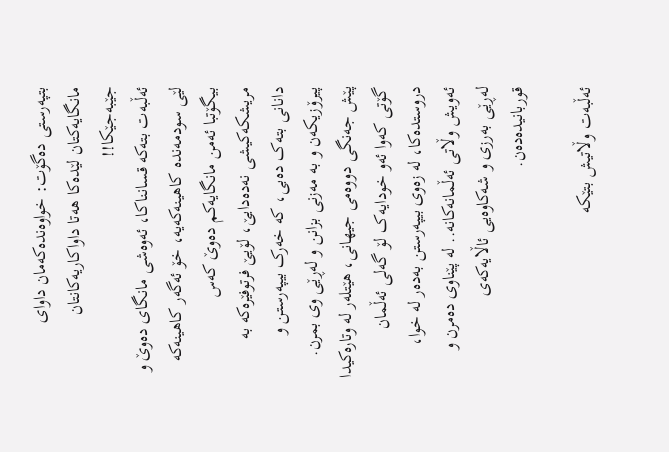بتپەرستی دەگۆت: خواوەندەکەمان داوای مانگایەکتان لێدەکا ھەتا داواکاریەکانتان جێبەجێکا!!
ئەڵبەت بتەکە قسانناکا، ئەوەشی مانگای دەوێ و لێی سودمەندە کاھینەکەیە، خۆ ئەگەر کاھینەکە بیگۆتبا ئەمن مانگایەکم دەوێ کەس مریشکەکیشی نەدەدایێ، لۆیێ فرتوفێرەکە بە دانانی بتەک دەبی، کە خەرک بیپەرستن و پیرۆزیکەن و بە مەزنی بزانن و لەڕێی وی بمرن.
پێش جەنگی دووەمی جیھانی، ھێتلەر لە وتارەکیدا گۆتی کەوا ئەو خودایەک لۆ گەلی ئەڵمان دروستدەکا، لە زەوی بیپەرستن بەدەر لە خوا، ئەویش وڵاتی ئەڵمانەکانە.. لە پێناوی دەمرن و لەڕێی بەرزی و شەکاوەیی ئاڵایەکەی قوربانیدەدەن.

ئەڵبەت وڵاتیش بتێکە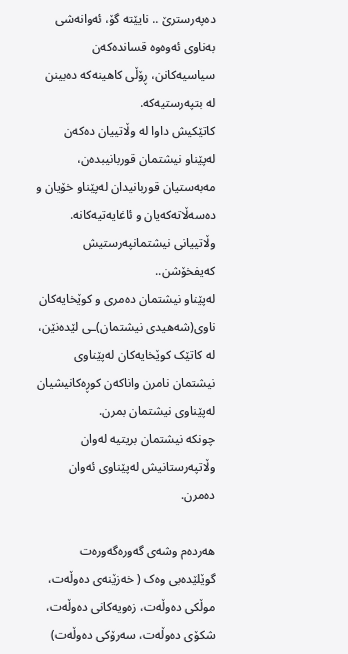دەپەرسترێ .. نایێتە گۆ، ئەوانەشی بەناوی ئەوەوە قساندەکەن سیاسیەکانن، ڕۆڵی کاھینەکە دەبینن لە بتپەرستیەکە.
کاتێکیش داوا لە وڵاتییان دەکەن لەپێناو نیشتمان قوربانیبدەن، مەبەستیان قوربانیدان لەپێناو خۆیان و دەسەڵاتەکەیان و ئاغایەتیەکانە.
وڵاتییانی نیشتمانپەرستیش کەیفخۆشن..
لەپێناو نیشتمان دەمری و کوێخایەکان ناوی(شەھیدی نیشتمان)ـی لێدەنێن، لە کاتێک کوێخایەکان لەپێناوی نیشتمان نامرن واناکەن کوڕەکانیشیان لەپێناوی نیشتمان بمرن.
چونکە نیشتمان بریتیە لەوان
وڵاتپەرستانیش لەپێناوی ئەوان دەمرن.

ھەردەم وشەی گەورەگەورەت گوێلێدەبی وەک ( خەزێنەی دەوڵەت، موڵکی دەوڵەت، زەویەکانی دەوڵەت، شکۆی دەوڵەت، سەرۆکی دەوڵەت)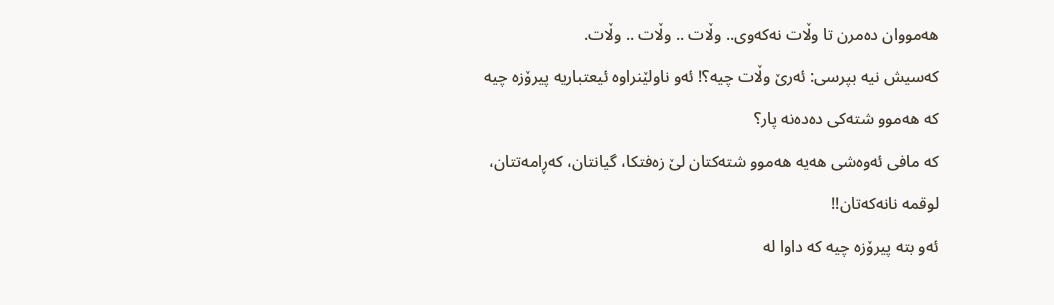ھەمووان دەمرن تا وڵات نەکەوی.. وڵات .. وڵات .. وڵات.
کەسیش نیە بپرسی: ئەرێ وڵات چیە؟! ئەو ناولێنراوە ئیعتباریە پیرۆزە چیە کە ھەموو شتەکی دەدەنە پار؟
کە مافی ئەوەشی ھەیە ھەموو شتەکتان لێ زەفتکا، گیانتان، کەڕامەتتان، لوقمە نانەکەتان!!
ئەو بتە پیرۆزە چیە کە داوا لە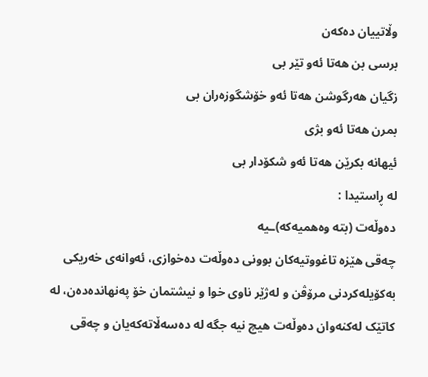وڵاتییان دەکەن
برسی بن ھەتا ئەو تێر بی
زگیان ھەرگوشن ھەتا ئەو خۆشگوزەران بی
بمرن ھەتا ئەو بژی
ئیھانە بکرێن ھەتا ئەو شکۆدار بی
لە ڕاستیدا :
دەوڵەت (بتە وەھمیەکە)ـیە
چەقی ھێزە تاغووتیەکان بوونی دەوڵەت دەخوازی، ئەوانەی خەریکی بەکۆیلەکردنی مرۆڤن و لەژێر ناوی خوا و نیشتمان خۆ پەنھاندەدەن، لە کاتێک لەکنەوان دەوڵەت ھیچ نیە جگە لە دەسەڵاتەکەیان و چەقی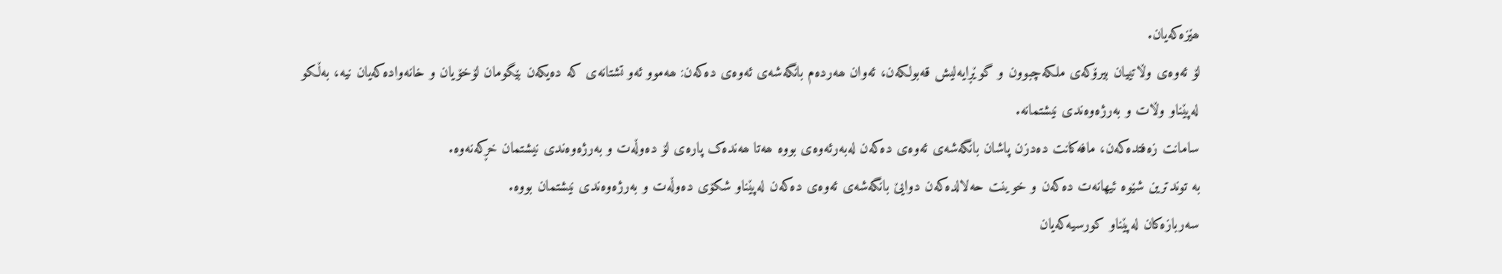ھێزەکەیان.
لۆ ئەوەی وڵاتییان بیرۆکەی ملکەچبوون و گوێڕایەلیش قەبولکەن، ئەوان ھەردەم بانگەشەی ئەوەی دەکەن: ھەموو ئەو تشتانەی کە دەیکەن بێگومان لۆخۆیان و خانەوادەکەیان نیە، بەڵکو لەپێناو وڵات و بەرژەوەندی نیشتمانە.
سامانت زەفتدەکەن، مافەکانت دەدزن پاشان بانگەشەی ئەوەی دەکەن لەبەرئەوەی بووە ھەتا ھەندەک پارەی لۆ دەوڵەت و بەرژەوەندی نیشتمان خڕکەنەوە.
بە توندترین شێوە ئیھانەت دەکەن و خوینت حەلالدەکەن دوایێ بانگەشەی ئەوەی دەکەن لەپێناو شکۆی دەوڵەت و بەرژەوەندی نیشتمان بووە.
سەربازەکان لەپێناو کورسیەکەیان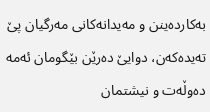بەکاردەینن و مەیدانەکانی مەرگیان پێ تەیدەکەن، دوایێ دەرێن بێگومان ئەمە دەوڵەت و نیشتمان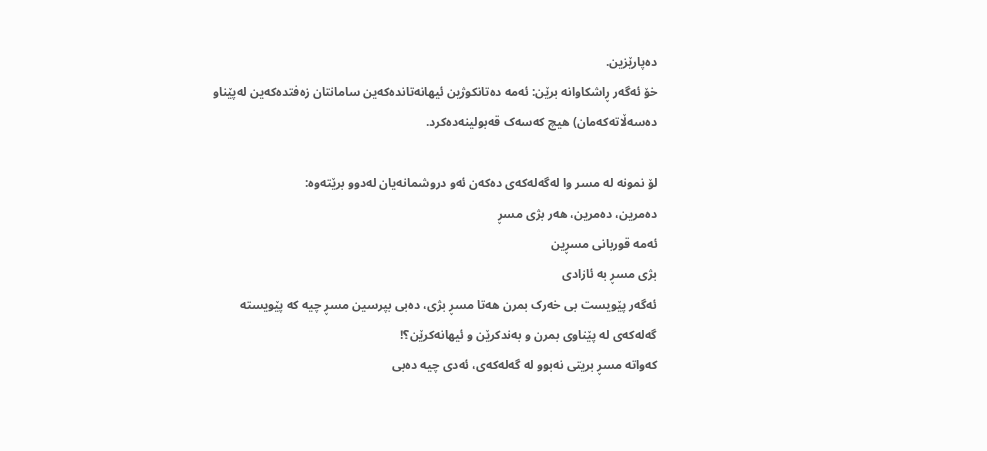دەپارێزین.
خۆ ئەگەر ڕاشکاوانە برێن: ئەمە دەتانکوژین ئیھانەتاندەکەین سامانتان زەفتدەکەین لەپێناو دەسەڵاتەکەمان) ھیچ کەسەک قەبولینەدەکرد.

لۆ نمونە لە مسر وا لەگەلەکەی دەکەن ئەو دروشمانەیان لەدوو برێتەوە:
دەمرین، دەمرین، ھەر بژی مسڕ
ئەمە قوربانی مسڕین
بژی مسڕ بە ئازادی
ئەگەر پێویست بی خەرک بمرن ھەتا مسڕ بژی، دەبی بپرسین مسڕ چیە کە پێویستە گەلەکەی لە پێناوی بمرن و بەندکرێن و ئیھانەکرێن؟!
کەواتە مسڕ بریتی نەبوو لە گەلەکەی، ئەدی چیە دەبی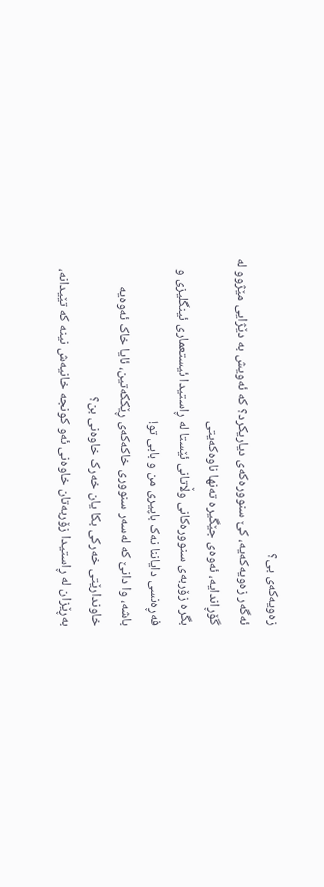زەویەکەی بی؟
ئەگەر زەویەکەیە، کێ سنوورەکەی دیاریکرد؟ کە ئەویش بە دێژایی مێژوو لە گۆڕاندایە، ئەوەی جێگیرە تەنھا ناوەکەیتی
بگرە زۆربەی سنوورەکانی وڵاتانی ئێستا لە ڕاستیدا ئیستعماری ئینگلیزی و فەڕەنسی دایاننا نەک باپیری من و بابی تو!
باشە، وا دانێ کە لەسەر سنووری خاکەکەی ڕێککەتین، ئایا خاک ئەوەیە خاوندارێتی خەرکی بکا یان خەرک خاوەنی بن؟
بەڕێزان لە ڕاستیدا زۆربەتان خاوەنی ئەو کونجە خانیەش نینە کە تێیدانە،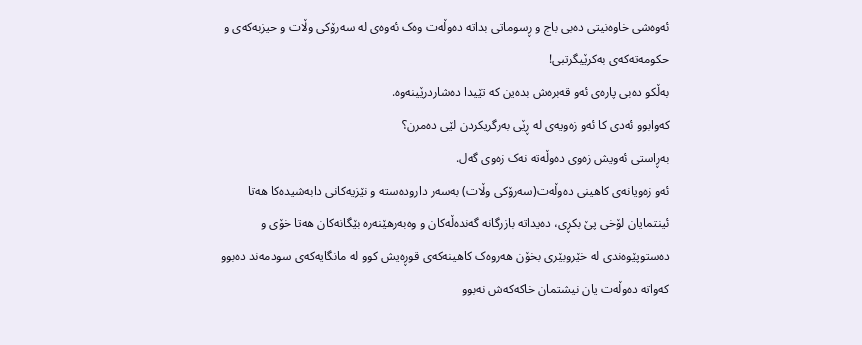ئەوەشی خاوەنیتی دەبی باج و ڕسوماتی بداتە دەوڵەت وەک ئەوەی لە سەرۆکی وڵات و حیزبەکەی و حکومەتەکەی بەکرێیگرتبی!
بەڵکو دەبی پارەی ئەو قەبرەش بدەین کە تێیدا دەشاردرێینەوە.
کەوابوو ئەدی کا ئەو زەویەی لە ڕێی بەرگریکردن لێی دەمرن؟
بەڕاستی ئەویش زەوی دەوڵەتە نەک زەوی گەل.
ئەو زەویانەی کاھینی دەوڵەت(سەرۆکی وڵات) بەسەر دارودەستە و نێزیەکانی دابەشیدەکا ھەتا ئینتمایان لۆخی پێ بکڕی، دەیداتە بازرگانە گەندەڵەکان و وەبەرھێنەرە بێگانەکان ھەتا خۆی و دەستوپێوەندی لە خێروبێری بخۆن ھەروەک کاھینەکەی قوڕەیش کوو لە مانگایەکەی سودمەند دەبوو
کەواتە دەوڵەت یان نیشتمان خاکەکەش نەبوو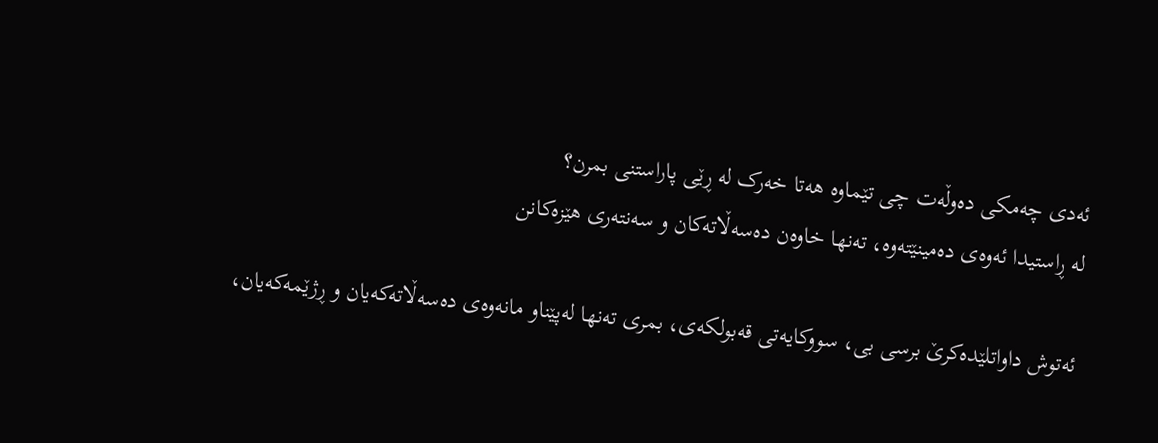ئەدی چەمکی دەوڵەت چی تێماوە ھەتا خەرک لە ڕێی پاراستنی بمرن؟
لە ڕاستیدا ئەوەی دەمینێتەوە، تەنھا خاوەن دەسەڵاتەکان و سەنتەری ھێزەکانن

ئەتوش داواتلێدەکرێ برسی بی، سووکایەتی قەبولکەی، بمری تەنھا لەپێناو مانەوەی دەسەڵاتەکەیان و ڕژێمەکەیان،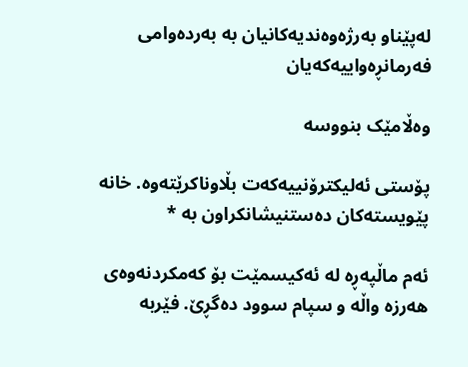لەپێناو بەرژەوەندیەکانیان بە بەردەوامی فەرمانڕەواییەکەیان

وەڵامێک بنووسە

پۆستی ئەلیکترۆنییەکەت بڵاوناکرێتەوە. خانە پێویستەکان دەستنیشانکراون بە *

ئەم ماڵپەڕە لە ئەکیسمێت بۆ کەمکردنەوەی هەرزە واڵە و سپام سوود دەگڕێ. فێربە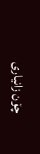چۆن زانیاری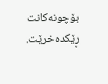بۆچونەکانت ڕێکدەخرێت.